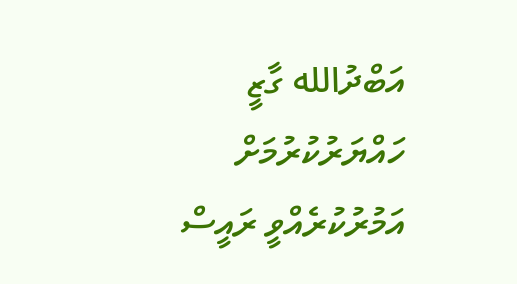އަބްދުالله ގާޒީ ހައްޔަރުކުރުމަށް އަމުރުކުރެއްވީ ރައީސް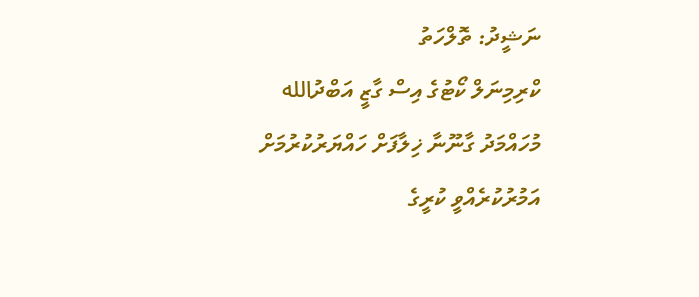ނަޝީދު: ތޮލްހަތު
ކްރިމިނަލް ކޯޓުގެ އިސް ގާޒީ އަބްދުالله މުހައްމަދު ގާނޫނާ ޚިލާފަށް ހައްޔަރުކުރުމަށް އަމުރުކުރެއްވީ ކުރީގެ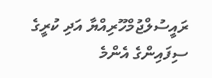ރައީސުލްޖުމްހޫރިއްޔާ އަދި ކުރީގެ ސިފައިންގެ އެންމެ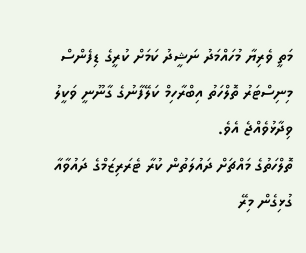މަތީ ވެރިޔާ މުހައްމަދު ނަޝީދު ކަމަށް ކުރީގެ ޑިފެންސް މިނިސްޓަރު ތޮލްހަތު އިބްރާހިމް ކަލޭފާނުގެ ގާނޫނީ ވަކީލު ވިދާޅުވެއްޖެ އެވެ.
ތޮލްހަތުގެ މައްޗަށް ދައުލަތުން ކުރާ ޓެރަރިޒަމްގެ ދައުވާއާ ގުޅިގެން މިރޭ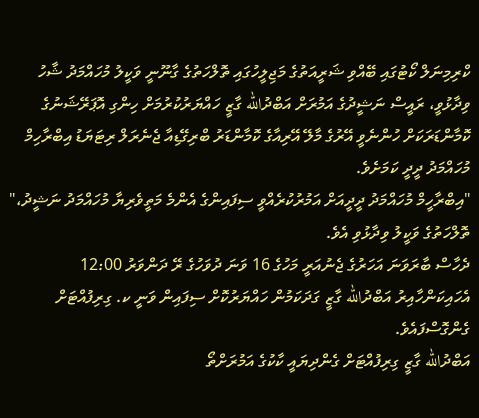ކްރިމިނަލް ކޯޓުގައި ބޭއްވި ޝަރީއަތުގެ މަޖިލީހުގައި ތޮލްހަތުގެ ގާނޫނީ ވަކީލު މުހައްމަދު ޝާހު ވިދާޅުވީ، ރައީސް ނަޝީދުގެ އަމުރަށް އަބްދުالله ގާޒީ ހައްޔަރުކުރުމަށް ހިންގި އޮޕަރޭޝަނުގެ ކޮމާންޑަރަކަށް ހުންނެވީ އޭރުގެ މާލޭ އޭރިއާގެ ކޮމާންޑަރު ބްރިގޭޑިއާ ޖެނެރަލް ރިޓަޔަޑު އިބްރާހިމް މުހައްމަދު ދީދީ ކަމަށެވެ.
"އިބްރާހީމް މުހައްމަދު ދީދީއަށް އަމުރުކުރެއްވީ ސިފައިންގެ އެންމެ މަތީވެރިޔާ މުހައްމަދު ނަޝީދު،" ތޮލްހަތުގެ ވަކީލު ވިދާޅުވި އެވެ.
ދެހާސް ބާރަވަނަ އަހަރުގެ ޖެނުއަރީ މަހުގެ 16 ވަނަ ދުވަހުގެ ރޭ ދަންވަރު 12:00 އެހައިކަންހާއިރު އަބްދުالله ގާޒީ ގަދަކަމުން ހައްޔަރުކޮށް ސިފައިން ވަނީ ކ. ގިރިފުއްޓަށް ގެންގޮސްފައެވެ.
އަބްދުالله ގާޒީ ގިރިފުއްޓަށް ގެންދިޔައީ ކާކުގެ އަމުރަށްތޯ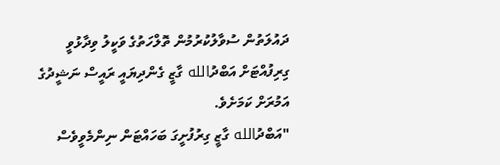ދައުލަތުން ސުވާލުކުރުމުން ތޮލްހަތުގެ ވަކީލު ވިދާޅުވީ ގިރިފުއްޓަށް އަބްދުالله ގާޒީ ގެންދިޔައީ ރައީސް ނަޝީދުގެ އަމުރަށް ކަމަށެވެ.
"އަބްދުالله ގާޒީ ގިރުފުށީގަ ބަހައްޓަން ނިންމެވީވެސް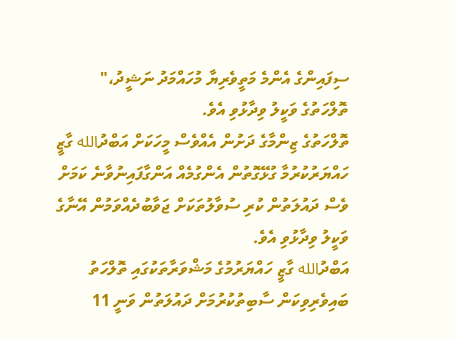ސިފައިންގެ އެންމެ މަތީވެރިޔާ މުހައްމަދު ނަޝީދު،" ތޮލްހަތުގެ ވަކީލު ވިދާޅުވި އެވެ.
ތޮލްހަތުގެ ޒިންމާގެ ދަށުން އެއްވެސް މީހަކަށް އަބްދުالله ގާޒީ ހައްޔަރުކުރުމާ ގުޅޭގޮތުން އެންގުމެއް އަންގާފައިނުވާނެ ކަމަށް ވެސް ދައުލަތުން ކުރި ސުވާލުތަކަށް ޖަވާބުދެއްވަމުން އޭނާގެ ވަކީލު ވިދާޅުވި އެވެ.
އަބްދުالله ގާޒީ ހައްޔަރުމުގެ މަޝްވަރާތަކުގައި ތޮލްހަތު ބައިވެރިވިކަން ސާބިތުކުރުމަށް ދައުލަތުން ވަނީ 11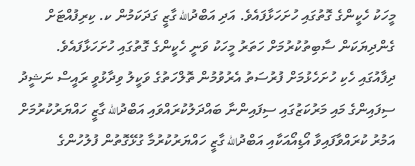މީހަކު ހެކީންގެ ގޮތުގައި ހުށަހަޅާފައެވެ. އަދި އަބްދުالله ގާޒީ ގަދަކަމުން ކ. ކިރިފުއްޓަށް ގެންދިޔަކަން ސާބިތުކުރުމަށް ހަތަރު މީހަކު ވަނީ ހެކީންގެ ގޮތުގައި ހުށަހަޅާފައެވެ.
ދިފާއުގައި ހެކި ހުށަހެޅުމަށް ފުރުސަތު އެރުވުމުން ތޮލްހަތުގެ ވަކީލު ވިދާޅުވީ ރައީސް ނަޝީދު ސިފައިންގެ މައި މަރުކަޒުގައި ސިފައިންނާ ބައްދަލުކުރައްވައި އަބްދުالله ގާޒީ ހައްޔަރުކުރުމަށް އަމުރު ކުރައްވާފައިވާ އޯޑިއޯއަކާއި އަބްދުالله ގާޒީ ހައްޔަރުކުރުމާ ގުޅޭގޮތުން ފުލުހުންގެ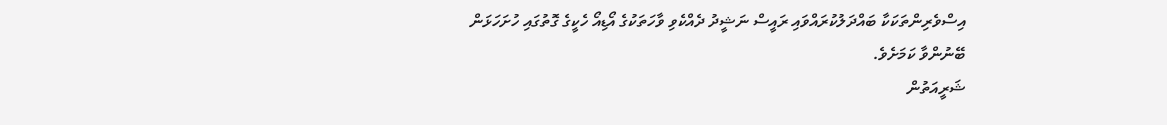އިސްވެރިންތަކަކާ ބައްދަލުކުރައްވައި ރައީސް ނަޝީދު ދެއްކެވި ވާހަތަކުގެ އޯޑިއޯ ހެކީގެ ގޮތުގައި ހުށަހަޅަން ބޭނުންވާ ކަމަށެވެ.
ޝަރީއަތުން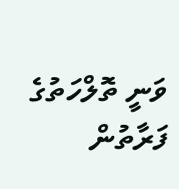ވަނީ ތޮލްހަތުގެ ފަރާތުން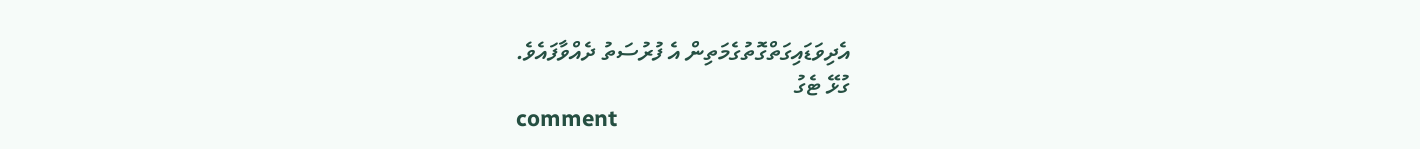އެދިވަޑައިގަތްގޮތުގެމަތިން އެ ފުރުސަތު ދެއްވާފައެވެ.
ގުޅޭ ޓެގު
comment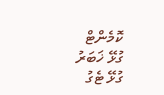ކޮމެންޓް
ގުޅޭ ޚަބަރު
ގުޅޭ ޓެގު